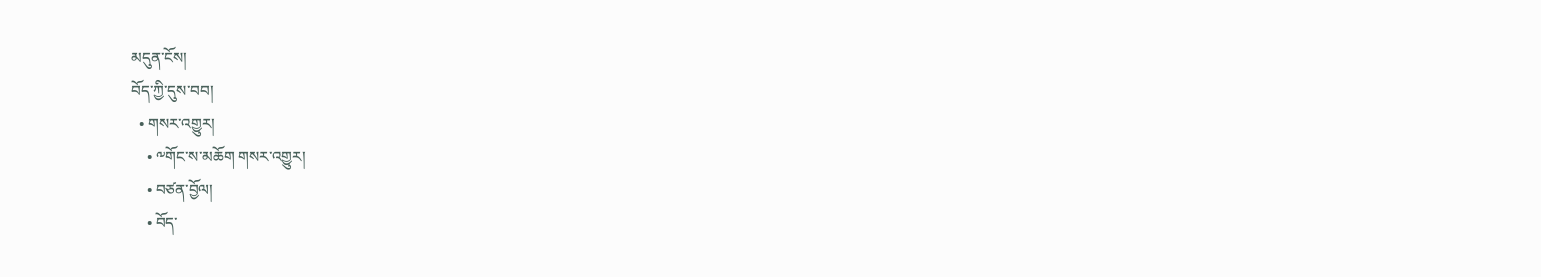མདུན་ངོས།
བོད་ཀྱི་དུས་བབ།
  • གསར་འགྱུར།
    • ༸གོང་ས་མཆོག གསར་འགྱུར།
    • བཙན་བྱོལ།
    • བོད་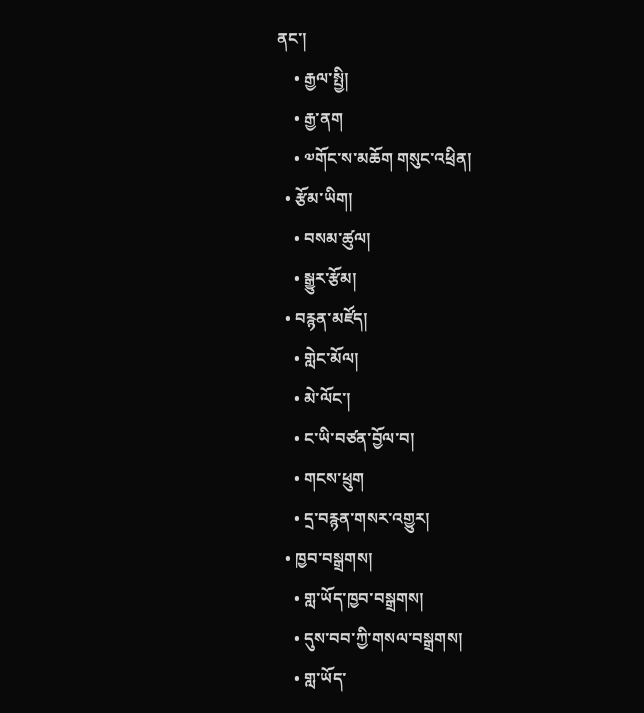ནང་།
    • རྒྱལ་སྤྱི།
    • རྒྱ་ནག
    • ༧གོང་ས་མཆོག གསུང་འཕྲིན།
  • རྩོམ་ཡིག།
    • བསམ་ཚུལ།
    • སྒྱུར་རྩོམ།
  • བརྙན་མཛོད།
    • གླེང་མོལ།
    • མེ་ལོང་།
    • ང་ཡི་བཙན་བྱོལ་བ།
    • གངས་ཕྲུག
    • དྲ་བརྙན་གསར་འགྱུར།
  • ཁྱབ་བསྒྲགས།
    • གླ་ཡོད་ཁྱབ་བསྒྲགས།
    • དུས་བབ་ཀྱི་གསལ་བསྒྲགས།
    • གླ་ཡོད་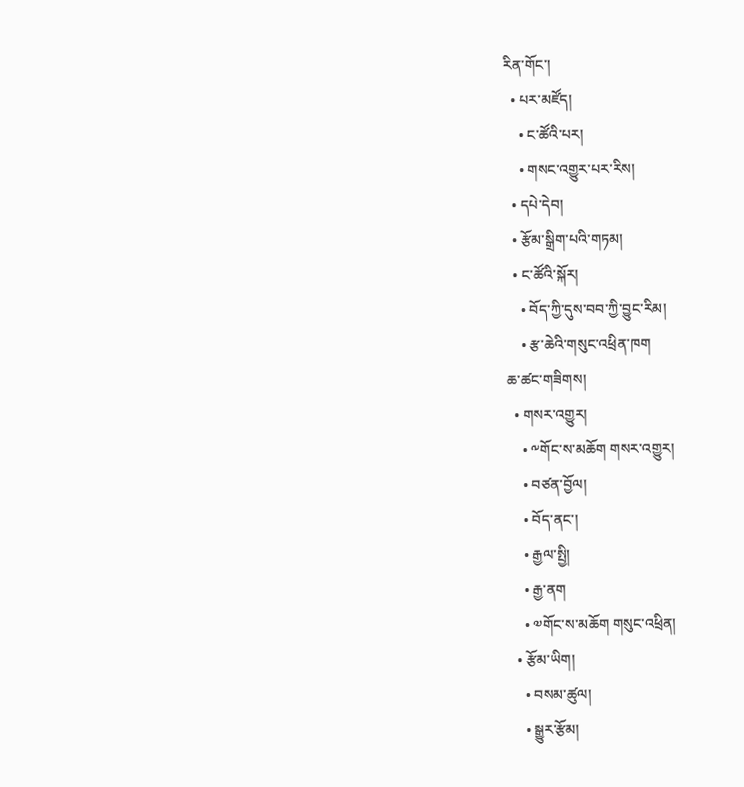རིན་གོང་།
  • པར་མཛོད།
    • ང་ཚོའི་པར།
    • གསང་འགྱུར་པར་རིས།
  • དཔེ་དེབ།
  • རྩོམ་སྒྲིག་པའི་གཏམ།
  • ང་ཚོའི་སྐོར།
    • བོད་ཀྱི་དུས་བབ་ཀྱི་བྱུང་རིམ།
    • རྩ་ཆེའི་གསུང་འཕྲིན་ཁག
ཆ་ཚང་གཟིགས།
  • གསར་འགྱུར།
    • ༸གོང་ས་མཆོག གསར་འགྱུར།
    • བཙན་བྱོལ།
    • བོད་ནང་།
    • རྒྱལ་སྤྱི།
    • རྒྱ་ནག
    • ༧གོང་ས་མཆོག གསུང་འཕྲིན།
  • རྩོམ་ཡིག།
    • བསམ་ཚུལ།
    • སྒྱུར་རྩོམ།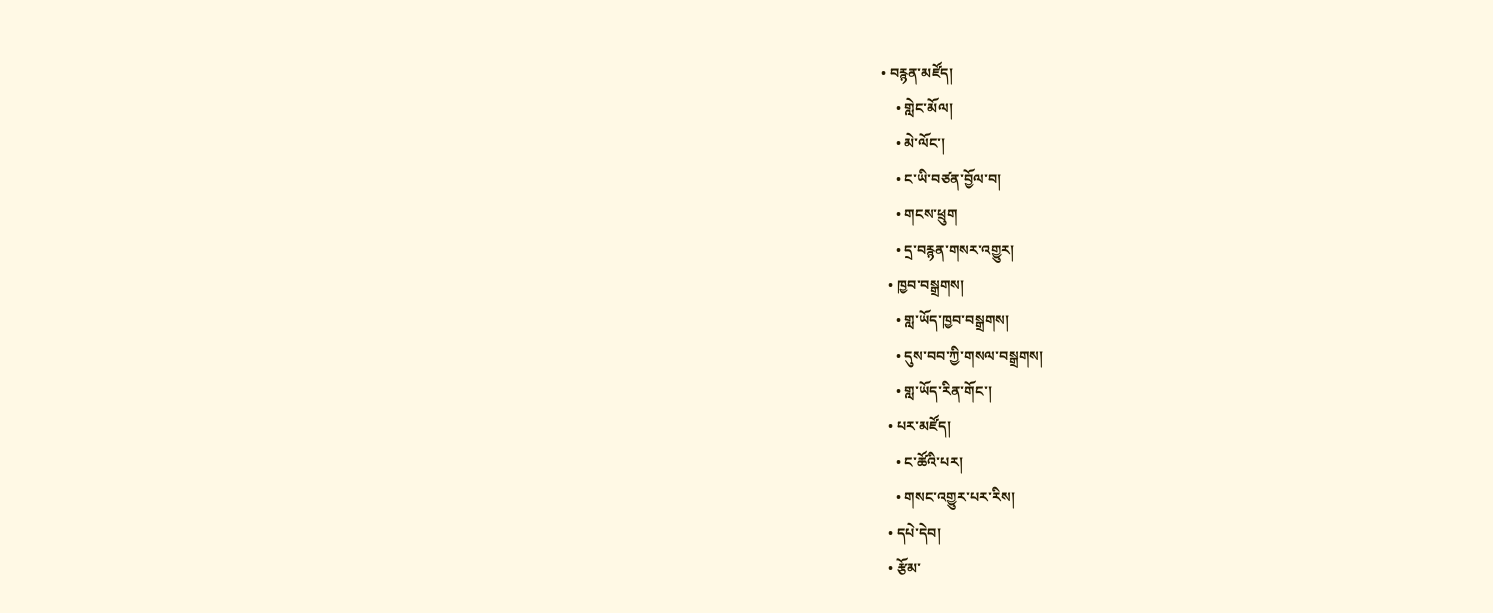• བརྙན་མཛོད།
    • གླེང་མོལ།
    • མེ་ལོང་།
    • ང་ཡི་བཙན་བྱོལ་བ།
    • གངས་ཕྲུག
    • དྲ་བརྙན་གསར་འགྱུར།
  • ཁྱབ་བསྒྲགས།
    • གླ་ཡོད་ཁྱབ་བསྒྲགས།
    • དུས་བབ་ཀྱི་གསལ་བསྒྲགས།
    • གླ་ཡོད་རིན་གོང་།
  • པར་མཛོད།
    • ང་ཚོའི་པར།
    • གསང་འགྱུར་པར་རིས།
  • དཔེ་དེབ།
  • རྩོམ་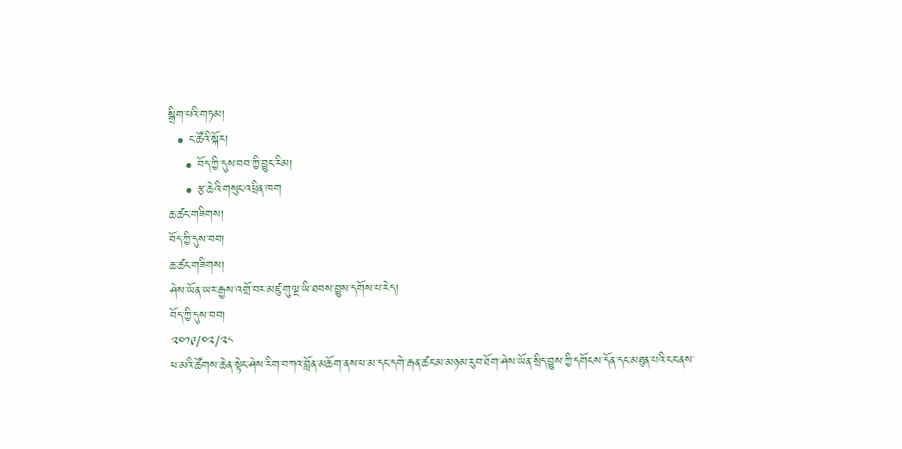སྒྲིག་པའི་གཏམ།
  • ང་ཚོའི་སྐོར།
    • བོད་ཀྱི་དུས་བབ་ཀྱི་བྱུང་རིམ།
    • རྩ་ཆེའི་གསུང་འཕྲིན་ཁག
ཆ་ཚང་གཟིགས།
བོད་ཀྱི་དུས་བབ།
ཆ་ཚང་གཟིགས།
ཤེས་ཡོན་ཡར་རྒྱས་འགྲོ་བར་མཛུ་གུ་ལྔ་ཡི་ཐབས་བྱུས་དགོས་པ་རེད།
བོད་ཀྱི་དུས་བབ།
༢༠༡༩/༠༢/༢༨
ཕ་མའི་ཚོགས་ཆེན་སྟེང་ཤེས་རིག་བཀའ་བློན་མཆོག་ནས་ཕ་མ་དང་དགེ་རྒན་ཚང་མ་མཉམ་རུབ་ཐོག་ཤེས་ཡོན་སྲིད་བྱུས་ཀྱི་དགོངས་དོན་དང་མཐུན་པའི་ངང་ནས་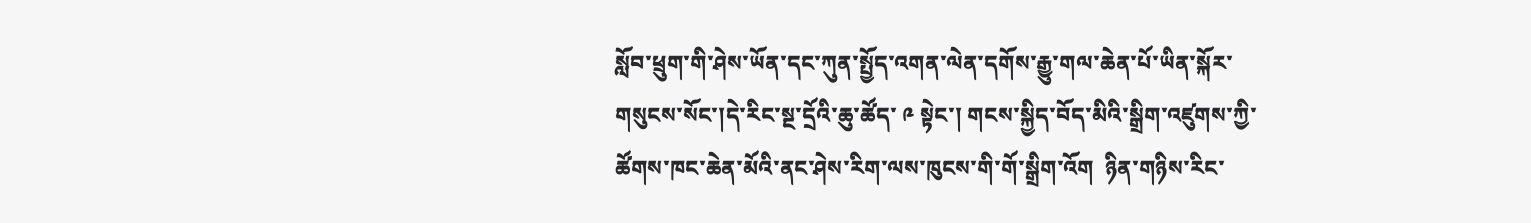སློབ་ཕྲུག་གི་ཤེས་ཡོན་དང་ཀུན་སྤྱོད་འགན་ལེན་དགོས་རྒྱུ་གལ་ཆེན་པོ་ཡིན་སྐོར་གསུངས་སོང་།དེ་རིང་སྔ་དྲོའི་ཆུ་ཚོད་ ༩ སྟེང་། གངས་སྐྱིད་བོད་མིའི་སྒྲིག་འཛུགས་ཀྱི་ཚོགས་ཁང་ཆེན་མོའི་ནང་ཤེས་རིག་ལས་ཁུངས་གི་གོ་སྒྲིག་འོག  ཉིན་གཉིས་རིང་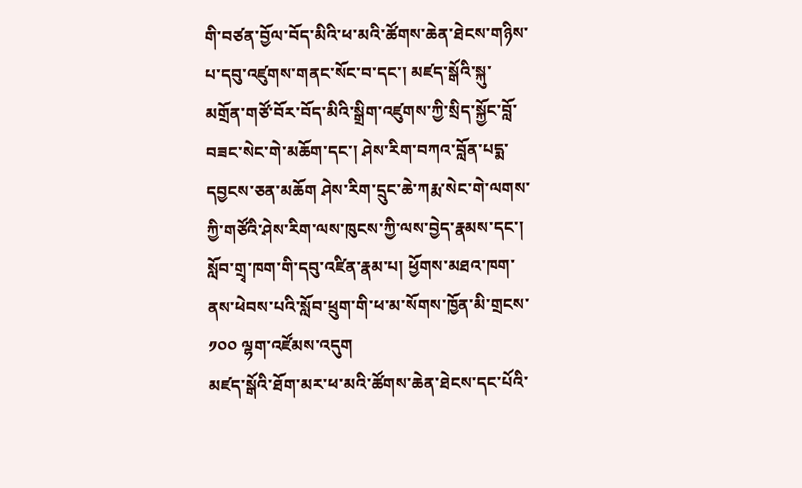གི་བཙན་བྱོལ་བོད་མིའི་ཕ་མའི་ཚོགས་ཆེན་ཐེངས་གཉིས་པ་དབུ་འཛུགས་གནང་སོང་བ་དང་། མཛད་སྒོའི་སྐུ་མགྲོན་གཙོ་བོར་བོད་མིའི་སྒྲིག་འཛུགས་ཀྱི་སྲིད་སྐྱོང་བློ་བཟང་སེང་གེ་མཆོག་དང་། ཤེས་རིག་བཀའ་བློན་པདྨ་དབྱངས་ཅན་མཆོག ཤེས་རིག་དྲུང་ཆེ་ཀརྨ་སེང་གེ་ལགས་ཀྱི་གཙོའི་ཤེས་རིག་ལས་ཁུངས་ཀྱི་ལས་བྱེད་རྣམས་དང་། སློབ་གྲྭ་ཁག་གི་དབུ་འཛིན་རྣམ་པ། ཕྱོགས་མཐའ་ཁག་ནས་ཕེབས་པའི་སློབ་ཕྲུག་གི་ཕ་མ་སོགས་ཁྱོན་མི་གྲངས་ ༡༠༠ ལྷག་འཛོམས་འདུག
མཛད་སྒོའི་ཐོག་མར་ཕ་མའི་ཚོགས་ཆེན་ཐེངས་དང་པོའི་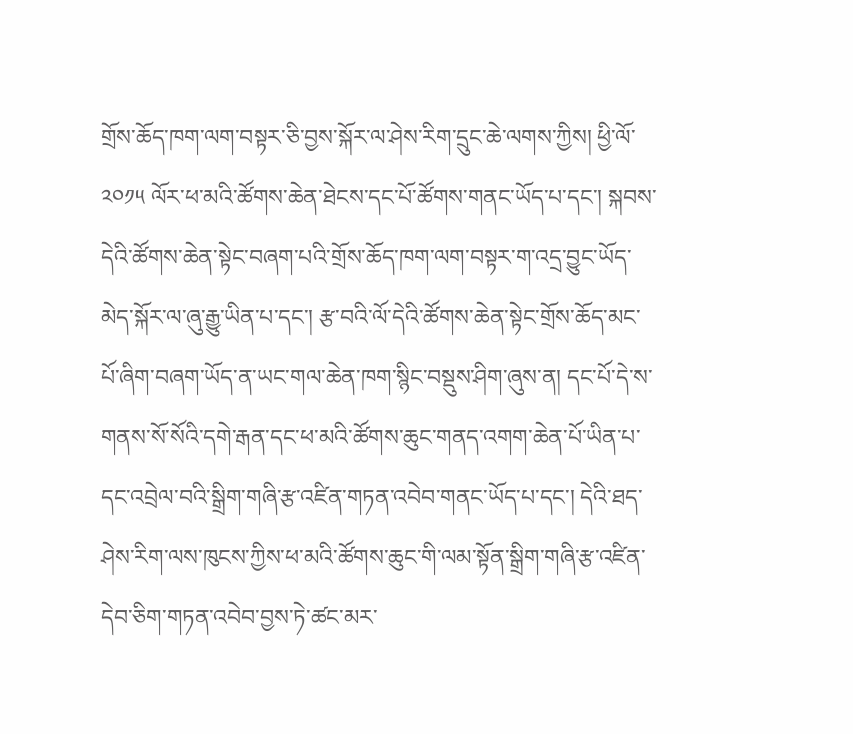གྲོས་ཆོད་ཁག་ལག་བསྟར་ཅི་བྱས་སྐོར་ལ་ཤེས་རིག་དྲུང་ཆེ་ལགས་ཀྱིས། ཕྱི་ལོ་ ༢༠༡༥ ལོར་ཕ་མའི་ཚོགས་ཆེན་ཐེངས་དང་པོ་ཚོགས་གནང་ཡོད་པ་དང་། སྐབས་དེའི་ཚོགས་ཆེན་སྟེང་བཞག་པའི་གྲོས་ཆོད་ཁག་ལག་བསྟར་ག་འདྲ་བྱུང་ཡོད་མེད་སྐོར་ལ་ཞུ་རྒྱུ་ཡིན་པ་དང་། རྩ་བའི་ལོ་དེའི་ཚོགས་ཆེན་སྟེང་གྲོས་ཆོད་མང་པོ་ཞིག་བཞག་ཡོད་ན་ཡང་གལ་ཆེན་ཁག་སྙིང་བསྡུས་ཤིག་ཞུས་ན། དང་པོ་དེ་ས་གནས་སོ་སོའི་དགེ་རྒན་དང་ཕ་མའི་ཚོགས་ཆུང་གནད་འགག་ཆེན་པོ་ཡིན་པ་དང་འབྲེལ་བའི་སྒྲིག་གཞི་རྩ་འཛིན་གཏན་འབེབ་གནང་ཡོད་པ་དང་། དེའི་ཐད་ཤེས་རིག་ལས་ཁུངས་ཀྱིས་ཕ་མའི་ཚོགས་ཆུང་གི་ལམ་སྟོན་སྒྲིག་གཞི་རྩ་འཛིན་དེབ་ཅིག་གཏན་འབེབ་བྱས་ཏེ་ཚང་མར་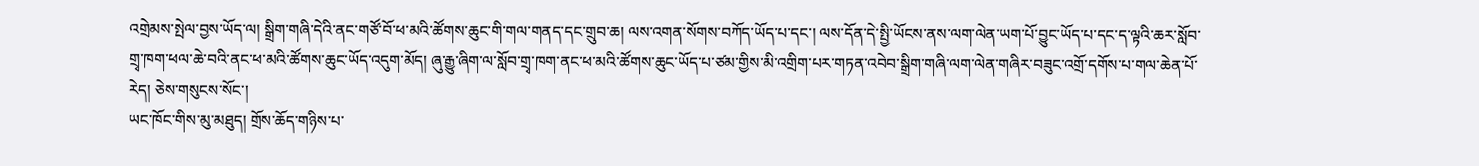འགྲེམས་སྤེལ་བྱས་ཡོད་ལ། སྒྲིག་གཞི་དེའི་ནང་གཙོ་བོ་ཕ་མའི་ཚོགས་ཆུང་གི་གལ་གནད་དང་གྲུབ་ཆ། ལས་འགན་སོགས་བཀོད་ཡོད་པ་དང་། ལས་དོན་དེ་སྤྱི་ཡོངས་ནས་ལག་ལེན་ཡག་པོ་བྱུང་ཡོད་པ་དང་ད་ལྟའི་ཆར་སློབ་གྲྭ་ཁག་ཕལ་ཆེ་བའི་ནང་ཕ་མའི་ཚོགས་ཆུང་ཡོད་འདུག་མོད། ཞུ་རྒྱུ་ཞིག་ལ་སློབ་གྲྭ་ཁག་ནང་ཕ་མའི་ཚོགས་ཆུང་ཡོད་པ་ཙམ་གྱིས་མི་འགྲིག་པར་གཏན་འབེབ་སྒྲིག་གཞི་ལག་ལེན་གཞིར་བཟུང་འགྲོ་དགོས་པ་གལ་ཆེན་པོ་རེད། ཅེས་གསུངས་སོང་།
ཡང་ཁོང་གིས་མུ་མཐུད། གྲོས་ཆོད་གཉིས་པ་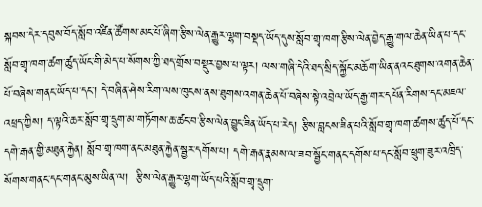སྐབས་དེར་དབུས་བོད་སློབ་འཛིན་ཚོགས་མང་པོ་ཞིག་རྩིས་ལེན་རྒྱུར་ལྷག་བསྡད་ཡོད་དུས་སློབ་གྲྭ་ཁག་རྩིས་ལེན་བྱེད་རྒྱུ་གལ་ཆེན་ཡིན་པ་དང་སློབ་གྲྭ་ཁག་ཚག་ཚུད་ཡོང་གི་མེད་པ་སོགས་ཀྱི་ཐད་གྲོས་བསྡུར་བྱས་པ་ལྟར། ལས་གཞི་དེའི་ཐད་སྲིད་སྐྱོང་མཆོག་ཡིན་ནའང་ཐུགས་འགན་ཆེན་པོ་བཞེས་གནང་ཡོད་པ་དང་། དེ་བཞིན་ཤེས་རིག་ལས་ཁུངས་ནས་ཐུགས་འགན་ཆེན་པོ་བཞེས་སྟེ་འབྲེལ་ཡོད་རྒྱ་གར་དཔོན་རིགས་དང་མཇལ་འཕྲད་ཀྱིས། ད་ལྟའི་ཆར་སློབ་གྲྭ་དྲུག་མ་གཏོགས་ཆ་ཚང་བ་རྩིས་ལེན་བྱུང་ཟིན་ཡོད་པ་རེད། རྩིས་བླངས་ཟིན་པའི་སློབ་གྲྭ་ཁག་ཚགས་ཚུད་པོ་དང་དགེ་རྒན་གྱི་མཐུན་རྐྱེན། སློབ་གྲྭ་ཁག་ནང་མཐུན་རྐྱེན་སྦྱར་དགོས་པ། དགེ་རྒན་རྣམས་ལ་ཟབ་སྦྱོང་གནང་དགོས་པ་དང་སློབ་ཕྲུག་ཟུར་འཁྲིད་སོགས་གནང་དང་གནང་མུས་ཡིན་ལ།  རྩིས་ལེན་རྒྱུར་ལྷག་ཡོད་པའི་སློབ་གྲྭ་དྲུག་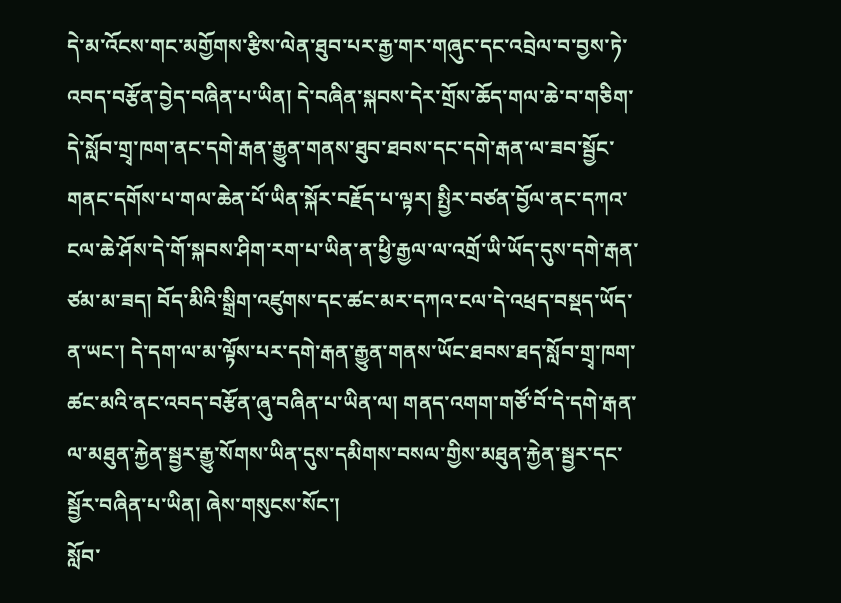དེ་མ་འོངས་གང་མགྱོགས་རྩིས་ལེན་ཐུབ་པར་རྒྱ་གར་གཞུང་དང་འབྲེལ་བ་བྱས་ཏེ་འབད་བརྩོན་བྱེད་བཞིན་པ་ཡིན། དེ་བཞིན་སྐབས་དེར་གྲོས་ཆོད་གལ་ཆེ་བ་གཅིག་དེ་སློབ་གྲྭ་ཁག་ནང་དགེ་རྒན་རྒྱུན་གནས་ཐུབ་ཐབས་དང་དགེ་རྒན་ལ་ཟབ་སྦྱོང་གནང་དགོས་པ་གལ་ཆེན་པོ་ཡིན་སྐོར་བརྗོད་པ་ལྟར། སྤྱིར་བཙན་བྱོལ་ནང་དཀའ་ངལ་ཆེ་ཤོས་དེ་གོ་སྐབས་ཤིག་རག་པ་ཡིན་ན་ཕྱི་རྒྱལ་ལ་འགྲོ་ཡི་ཡོད་དུས་དགེ་རྒན་ཙམ་མ་ཟད། བོད་མིའི་སྒྲིག་འཛུགས་དང་ཚང་མར་དཀའ་ངལ་དེ་འཕྲད་བསྡད་ཡོད་ན་ཡང་། དེ་དག་ལ་མ་ལྟོས་པར་དགེ་རྒན་རྒྱུན་གནས་ཡོང་ཐབས་ཐད་སློབ་གྲྭ་ཁག་ཚང་མའི་ནང་འབད་བརྩོན་ཞུ་བཞིན་པ་ཡིན་ལ། གནད་འགག་གཙོ་བོ་དེ་དགེ་རྒན་ལ་མཐུན་རྐྱེན་སྦྱར་རྒྱུ་སོགས་ཡིན་དུས་དམིགས་བསལ་གྱིས་མཐུན་རྐྱེན་སྦྱར་དང་སྦྱོར་བཞིན་པ་ཡིན། ཞེས་གསུངས་སོང་།
སློབ་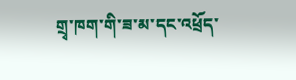གྲྭ་ཁག་གི་ཟ་མ་དང་འཕྲོད་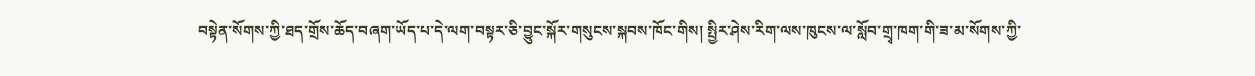བསྟེན་སོགས་ཀྱི་ཐད་གྲོས་ཆོད་བཞག་ཡོད་པ་དེ་ལག་བསྟར་ཅི་བྱུང་སྐོར་གསུངས་སྐབས་ཁོང་གིས། སྤྱིར་ཤེས་རིག་ལས་ཁུངས་ལ་སློབ་གྲྭ་ཁག་གི་ཟ་མ་སོགས་ཀྱི་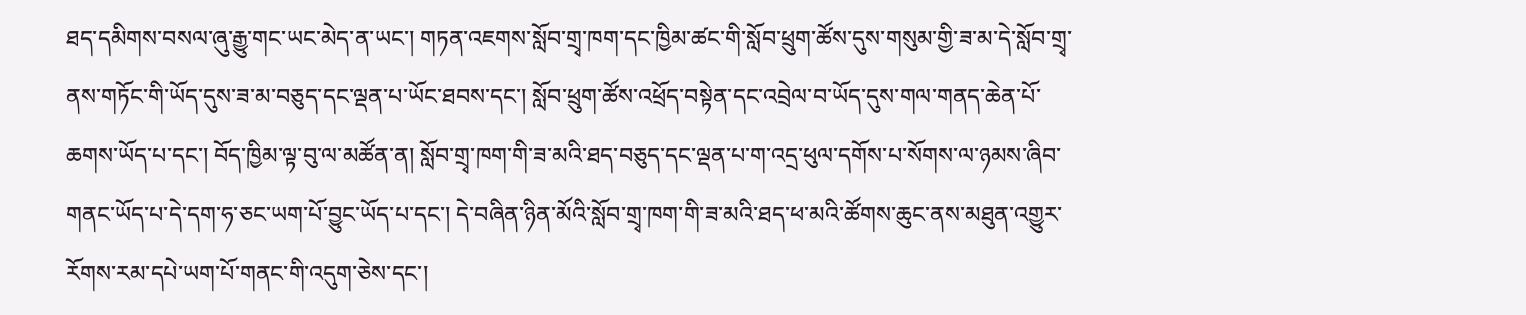ཐད་དམིགས་བསལ་ཞུ་རྒྱུ་གང་ཡང་མེད་ན་ཡང་། གཏན་འཇགས་སློབ་གྲྭ་ཁག་དང་ཁྱིམ་ཚང་གི་སློབ་ཕྲུག་ཚོས་དུས་གསུམ་གྱི་ཟ་མ་དེ་སློབ་གྲྭ་ནས་གཏོང་གི་ཡོད་དུས་ཟ་མ་བཅུད་དང་ལྡན་པ་ཡོང་ཐབས་དང་། སློབ་ཕྲུག་ཚོས་འཕྲོད་བསྟེན་དང་འབྲེལ་བ་ཡོད་དུས་གལ་གནད་ཆེན་པོ་ཆགས་ཡོད་པ་དང་། བོད་ཁྱིམ་ལྟ་བུ་ལ་མཚོན་ན། སློབ་གྲྭ་ཁག་གི་ཟ་མའི་ཐད་བཅུད་དང་ལྡན་པ་ག་འདྲ་ཕུལ་དགོས་པ་སོགས་ལ་ཉམས་ཞིབ་གནང་ཡོད་པ་དེ་དག་ཧ་ཅང་ཡག་པོ་བྱུང་ཡོད་པ་དང་། དེ་བཞིན་ཉིན་མོའི་སློབ་གྲྭ་ཁག་གི་ཟ་མའི་ཐད་ཕ་མའི་ཚོགས་ཆུང་ནས་མཐུན་འགྱུར་རོགས་རམ་དཔེ་ཡག་པོ་གནང་གི་འདུག་ཅེས་དང་།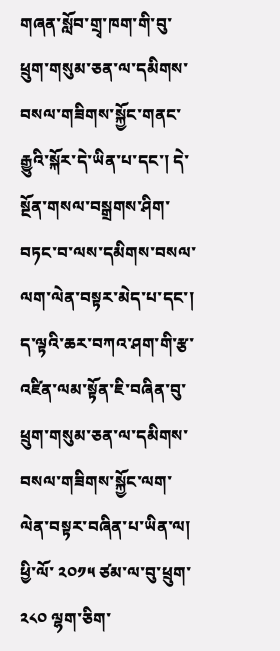གཞན་སློབ་གྲྭ་ཁག་གི་བུ་ཕྲུག་གསུམ་ཅན་ལ་དམིགས་བསལ་གཟིགས་སྐྱོང་གནང་རྒྱུའི་སྐོར་དེ་ཡིན་པ་དང་། དེ་སྔོན་གསལ་བསྒྲགས་ཤིག་བཏང་བ་ལས་དམིགས་བསལ་ལག་ལེན་བསྟར་མེད་པ་དང་། ད་ལྟའི་ཆར་བཀའ་ཤག་གི་རྩ་འཛིན་ལམ་སྟོན་ཇི་བཞིན་བུ་ཕྲུག་གསུམ་ཅན་ལ་དམིགས་བསལ་གཟིགས་སྐྱོང་ལག་ལེན་བསྟར་བཞིན་པ་ཡིན་ལ། ཕྱི་ལོ་ ༢༠༡༥ ཙམ་ལ་བུ་ཕྲུག་ ༢༨༠ ལྷག་ཅིག་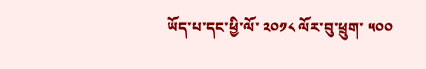ཡོད་པ་དང་ཕྱི་ལོ་ ༢༠༡༨ ལོར་བུ་ཕྲུག་ ༥༠༠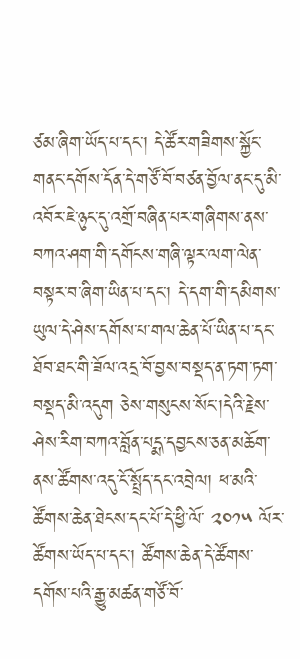ཙམ་ཞིག་ཡོད་པ་དང་། དེ་ཚོར་གཟིགས་སྐྱོང་གནང་དགོས་དོན་དེ་གཙོ་བོ་བཙན་བྱོལ་ནང་དུ་མི་འབོར་ཇེ་ཉུང་དུ་འགྲོ་བཞིན་པར་གཞིགས་ནས་བཀའ་ཤག་གི་དགོངས་གཞི་ལྟར་ལག་ལེན་བསྟར་བ་ཞིག་ཡིན་པ་དང་། དེ་དག་གི་དམིགས་ཡུལ་དེ་ཤེས་དགོས་པ་གལ་ཆེན་པོ་ཡིན་པ་དང་ཐོབ་ཐང་གི་ཟོལ་འདྲ་བོ་བྱས་བསྡད་ན་ཏག་ཏག་བསྡད་མི་འདུག ཅེས་གསུངས་སོང་།དེའི་རྗེས་ཤེས་རིག་བཀའ་བློན་པདྨ་དབྱངས་ཅན་མཆོག་ནས་ཚོགས་འདུ་ངོ་སྤྲོད་དང་འབྲེལ། ཕ་མའི་ཚོགས་ཆེན་ཐེངས་དང་པོ་དེ་ཕྱི་ལོ་ ༢༠༡༥ ལོར་ཚོགས་ཡོད་པ་དང་། ཚོགས་ཆེན་དེ་ཚོགས་དགོས་པའི་རྒྱུ་མཚན་གཙོ་བོ་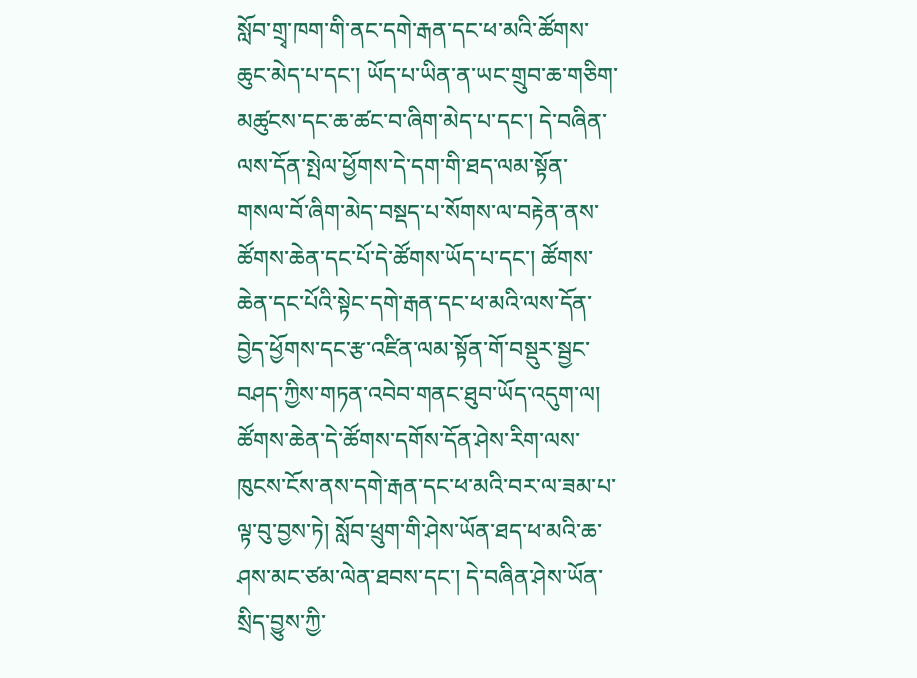སློབ་གྲྭ་ཁག་གི་ནང་དགེ་རྒན་དང་ཕ་མའི་ཚོགས་ཆུང་མེད་པ་དང་། ཡོད་པ་ཡིན་ན་ཡང་གྲུབ་ཆ་གཅིག་མཚུངས་དང་ཆ་ཚང་བ་ཞིག་མེད་པ་དང་། དེ་བཞིན་ལས་དོན་སྤེལ་ཕྱོགས་དེ་དག་གི་ཐད་ལམ་སྟོན་གསལ་བོ་ཞིག་མེད་བསྡད་པ་སོགས་ལ་བརྟེན་ནས་ཚོགས་ཆེན་དང་པོ་དེ་ཚོགས་ཡོད་པ་དང་། ཚོགས་ཆེན་དང་པོའི་སྟེང་དགེ་རྒན་དང་ཕ་མའི་ལས་དོན་བྱེད་ཕྱོགས་དང་རྩ་འཛིན་ལམ་སྟོན་གོ་བསྡུར་སྦྱང་བཤད་ཀྱིས་གཏན་འབེབ་གནང་ཐུབ་ཡོད་འདུག་ལ། ཚོགས་ཆེན་དེ་ཚོགས་དགོས་དོན་ཤེས་རིག་ལས་ཁུངས་ངོས་ནས་དགེ་རྒན་དང་ཕ་མའི་བར་ལ་ཟམ་པ་ལྟ་བུ་བྱས་ཏེ། སློབ་ཕྲུག་གི་ཤེས་ཡོན་ཐད་ཕ་མའི་ཆ་ཤས་མང་ཙམ་ལེན་ཐབས་དང་། དེ་བཞིན་ཤེས་ཡོན་སྲིད་བྱུས་ཀྱི་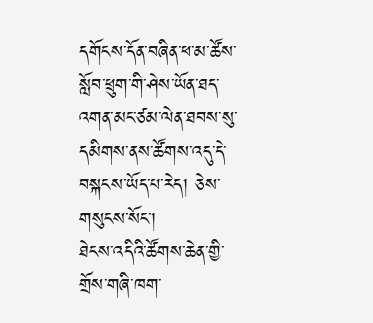དགོངས་དོན་བཞིན་ཕ་མ་ཚོས་སློབ་ཕྲུག་གི་ཤེས་ཡོན་ཐད་འགན་མང་ཙམ་ལེན་ཐབས་སུ་དམིགས་ནས་ཚོགས་འདུ་དེ་བསྐངས་ཡོད་པ་རེད། ཅེས་གསུངས་སོང་།
ཐེངས་འདིའི་ཚོགས་ཆེན་གྱི་གྲོས་གཞི་ཁག་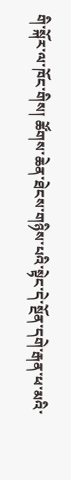གི་སྐོར་ལ་ཁོང་གིས། ཚོགས་ཆེན་ཐེངས་གཉིས་པའི་སྟེང་དེ་སྔོན་དགེ་རྒན་ཕ་མའི་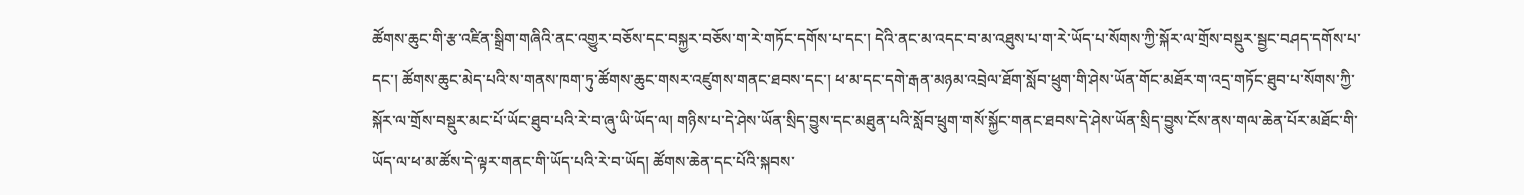ཚོགས་ཆུང་གི་རྩ་འཛིན་སྒྲིག་གཞིའི་ནང་འགྱུར་བཅོས་དང་བསྐྱར་བཅོས་ག་རེ་གཏོང་དགོས་པ་དང་། དེའི་ནང་མ་འདང་བ་མ་འཐུས་པ་ག་རེ་ཡོད་པ་སོགས་ཀྱི་སྐོར་ལ་གྲོས་བསྡུར་སྦྱང་བཤད་དགོས་པ་དང་། ཚོགས་ཆུང་མེད་པའི་ས་གནས་ཁག་ཏུ་ཚོགས་ཆུང་གསར་འཛུགས་གནང་ཐབས་དང་། ཕ་མ་དང་དགེ་རྒན་མཉམ་འབྲེལ་ཐོག་སློབ་ཕྲུག་གི་ཤེས་ཡོན་གོང་མཐོར་ག་འདྲ་གཏོང་ཐུབ་པ་སོགས་ཀྱི་སྐོར་ལ་གྲོས་བསྡུར་མང་པོ་ཡོང་ཐུབ་པའི་རེ་བ་ཞུ་ཡི་ཡོད་ལ། གཉིས་པ་དེ་ཤེས་ཡོན་སྲིད་བྱུས་དང་མཐུན་པའི་སློབ་ཕྲུག་གསོ་སྐྱོང་གནང་ཐབས་དེ་ཤེས་ཡོན་སྲིད་བྱུས་ངོས་ནས་གལ་ཆེན་པོར་མཐོང་གི་ཡོད་ལ་ཕ་མ་ཚོས་དེ་ལྟར་གནང་གི་ཡོད་པའི་རེ་བ་ཡོད། ཚོགས་ཆེན་དང་པོའི་སྐབས་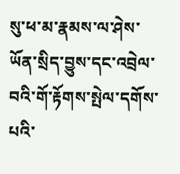སུ་ཕ་མ་རྣམས་ལ་ཤེས་ཡོན་སྲིད་བྱུས་དང་འབྲེལ་བའི་གོ་རྟོགས་སྤེལ་དགོས་པའི་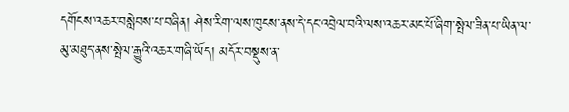དགོངས་འཆར་བསླེབས་པ་བཞིན། ཤེས་རིག་ལས་ཁུངས་ནས་དེ་དང་འབྲེལ་བའི་ལས་འཆར་མང་པོ་ཞིག་སྤེལ་ཟིན་པ་ཡིན་ལ་མུ་མཐུད་ནས་སྤེལ་རྒྱུའི་འཆར་གཞི་ཡོད། མདོར་བསྡུས་ན་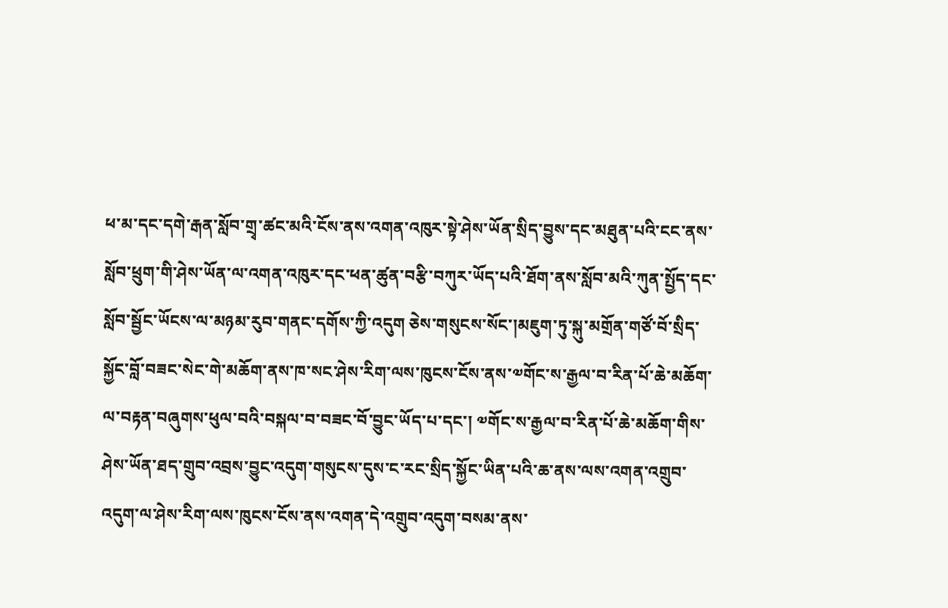ཕ་མ་དང་དགེ་རྒན་སློབ་གྲྭ་ཚང་མའི་ངོས་ནས་འགན་འཁུར་སྟེ་ཤེས་ཡོན་སྲིད་བྱུས་དང་མཐུན་པའི་ངང་ནས་སློབ་ཕྲུག་གི་ཤེས་ཡོན་ལ་འགན་འཁུར་དང་ཕན་ཚུན་བརྩི་བཀུར་ཡོད་པའི་ཐོག་ནས་སློབ་མའི་ཀུན་སྤྱོད་དང་སློབ་སྦྱོང་ཡོངས་ལ་མཉམ་རུབ་གནང་དགོས་ཀྱི་འདུག ཅེས་གསུངས་སོང་།མཇུག་ཏུ་སྐུ་མགྲོན་གཙོ་བོ་སྲིད་སྐྱོང་བློ་བཟང་སེང་གེ་མཆོག་ནས་ཁ་སང་ཤེས་རིག་ལས་ཁུངས་ངོས་ནས་༧གོང་ས་རྒྱལ་བ་རིན་པོ་ཆེ་མཆོག་ལ་བརྟན་བཞུགས་ཕུལ་བའི་བསྐལ་བ་བཟང་བོ་བྱུང་ཡོད་པ་དང་། ༧གོང་ས་རྒྱལ་བ་རིན་པོ་ཆེ་མཆོག་གིས་ཤེས་ཡོན་ཐད་གྲུབ་འབྲས་བྱུང་འདུག་གསུངས་དུས་ང་རང་སྲིད་སྐྱོང་ཡིན་པའི་ཆ་ནས་ལས་འགན་འགྲུབ་འདུག་ལ་ཤེས་རིག་ལས་ཁུངས་ངོས་ནས་འགན་དེ་འགྲུབ་འདུག་བསམ་ནས་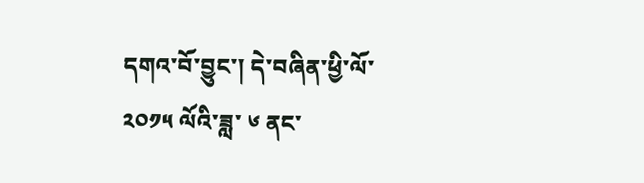དགའ་བོ་བྱུང་། དེ་བཞིན་ཕྱི་ལོ་ ༢༠༡༥ ལོའི་ཟླ་ ༦ ནང་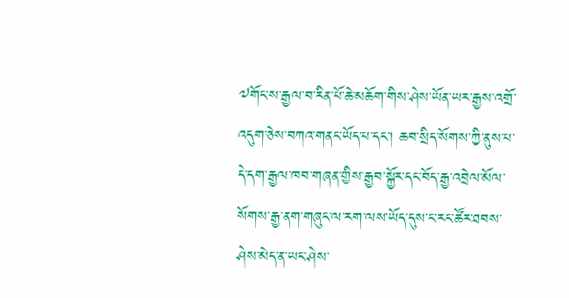༧གོང་ས་རྒྱལ་བ་རིན་པོ་ཆེ་མཆོག་གིས་ཤེས་ཡོན་ཡར་རྒྱས་འགྲོ་འདུག་ཅེས་བཀའ་གནང་ཡོད་པ་དང་། ཆབ་སྲིད་སོགས་ཀྱི་ནུས་པ་དེ་དག་རྒྱལ་ཁབ་གཞན་གྱིས་རྒྱབ་སྐྱོར་དང་བོད་རྒྱ་འབྲེལ་མོལ་སོགས་རྒྱ་ནག་གཞུང་ལ་རག་ལས་ཡོད་དུས་ང་རང་ཚོར་ཐབས་ཤེས་མེད་ན་ཡང་ཤེས་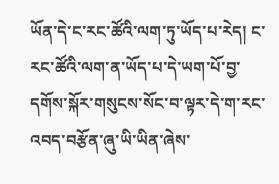ཡོན་དེ་ང་རང་ཚོའི་ལག་ཏུ་ཡོད་པ་རེད། ང་རང་ཚོའི་ལག་ན་ཡོད་པ་དེ་ཡག་པོ་བྱ་དགོས་སྐོར་གསུངས་སོང་བ་ལྟར་དེ་ག་རང་འབད་བརྩོན་ཞུ་ཡི་ཡིན་ཞེས་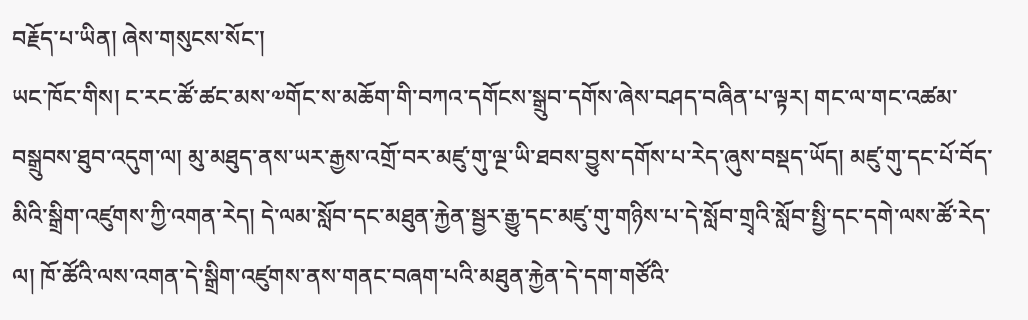བརྗོད་པ་ཡིན། ཞེས་གསུངས་སོང་།
ཡང་ཁོང་གིས། ང་རང་ཚོ་ཚང་མས་༧གོང་ས་མཆོག་གི་བཀའ་དགོངས་སྒྲུབ་དགོས་ཞེས་བཤད་བཞིན་པ་ལྟར། གང་ལ་གང་འཚམ་བསྒྲུབས་ཐུབ་འདུག་ལ། མུ་མཐུད་ནས་ཡར་རྒྱས་འགྲོ་བར་མཛུ་གུ་ལྔ་ཡི་ཐབས་བྱུས་དགོས་པ་རེད་ཞུས་བསྡད་ཡོད། མཛུ་གུ་དང་པོ་བོད་མིའི་སྒྲིག་འཛུགས་ཀྱི་འགན་རེད། དེ་ལམ་སློབ་དང་མཐུན་རྐྱེན་སྦྱར་རྒྱུ་དང་མཛུ་གུ་གཉིས་པ་དེ་སློབ་གྲྭའི་སློབ་སྤྱི་དང་དགེ་ལས་ཚོ་རེད་ལ། ཁོ་ཚོའི་ལས་འགན་དེ་སྒྲིག་འཛུགས་ནས་གནང་བཞག་པའི་མཐུན་རྐྱེན་དེ་དག་གཙོའི་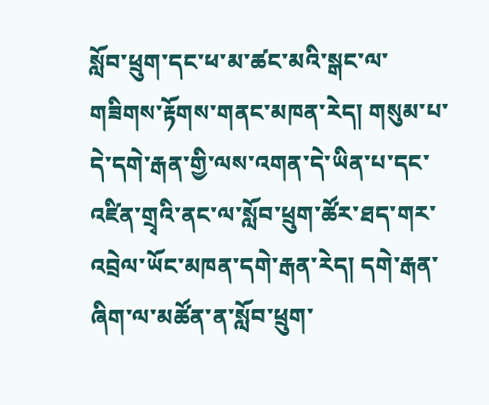སློབ་ཕྲུག་དང་ཕ་མ་ཚང་མའི་སྒང་ལ་གཟིགས་རྟོགས་གནང་མཁན་རེད། གསུམ་པ་དེ་དགེ་རྒན་གྱི་ལས་འགན་དེ་ཡིན་པ་དང་འཛིན་གྲྭའི་ནང་ལ་སློབ་ཕྲུག་ཚོར་ཐད་གར་འབྲེལ་ཡོང་མཁན་དགེ་རྒན་རེད། དགེ་རྒན་ཞིག་ལ་མཚོན་ན་སློབ་ཕྲུག་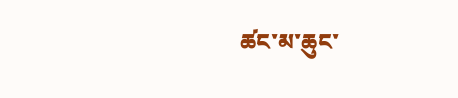ཚང་མ་ཆུང་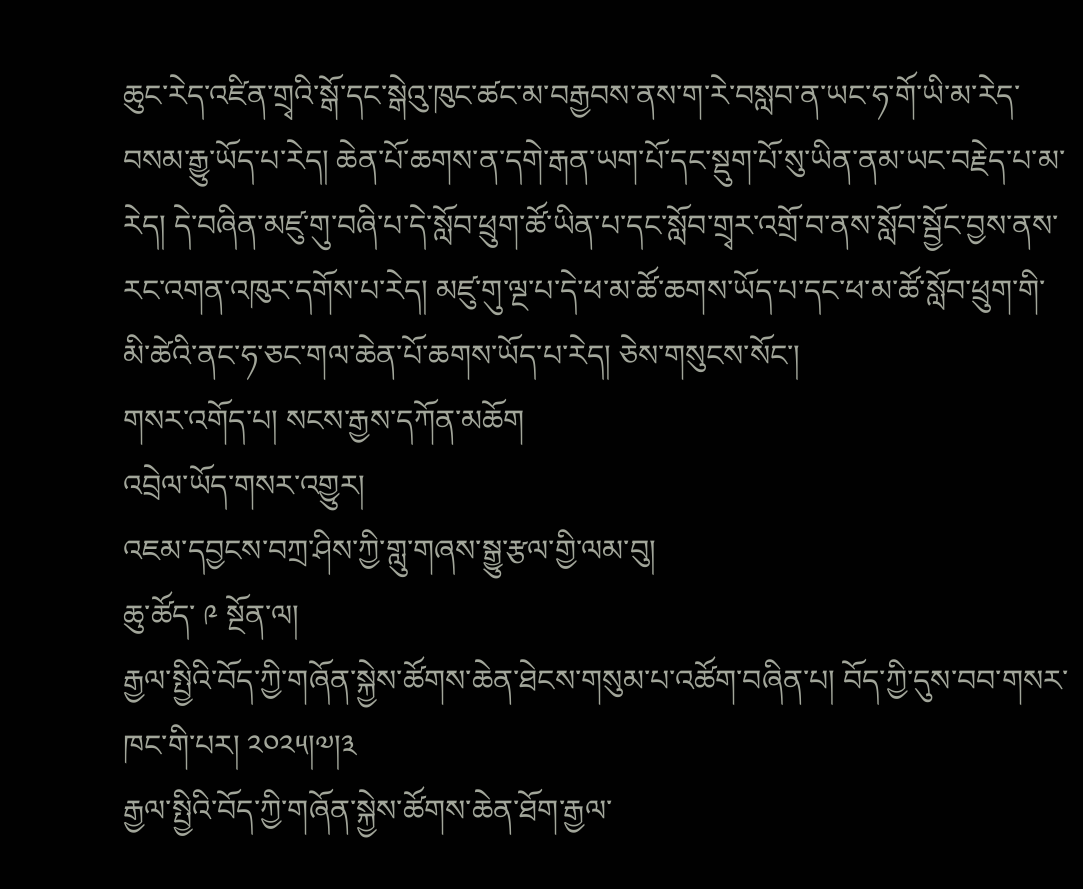ཆུང་རེད་འཛིན་གྲྭའི་སྒོ་དང་སྒེའུ་ཁུང་ཚང་མ་བརྒྱབས་ནས་ག་རེ་བསླབ་ན་ཡང་ཧ་གོ་ཡི་མ་རེད་བསམ་རྒྱུ་ཡོད་པ་རེད། ཆེན་པོ་ཆགས་ན་དགེ་རྒན་ཡག་པོ་དང་སྡུག་པོ་སུ་ཡིན་ནམ་ཡང་བརྗེད་པ་མ་རེད། དེ་བཞིན་མཛུ་གུ་བཞི་པ་དེ་སློབ་ཕྲུག་ཚོ་ཡིན་པ་དང་སློབ་གྲྭར་འགྲོ་བ་ནས་སློབ་སྦྱོང་བྱས་ནས་རང་འགན་འཁུར་དགོས་པ་རེད། མཛུ་གུ་ལྔ་པ་དེ་ཕ་མ་ཚོ་ཆགས་ཡོད་པ་དང་ཕ་མ་ཚོ་སློབ་ཕྲུག་གི་མི་ཚེའི་ནང་ཧ་ཅང་གལ་ཆེན་པོ་ཆགས་ཡོད་པ་རེད། ཅེས་གསུངས་སོང་།
གསར་འགོད་པ། སངས་རྒྱས་དཀོན་མཆོག
འབྲེལ་ཡོད་གསར་འགྱུར།
འཇམ་དབྱངས་བཀྲ་ཤིས་ཀྱི་གླུ་གཞས་སྒྱུ་རྩལ་གྱི་ལམ་བུ།
ཆུ་ཚོད་ ༩ སྔོན་ལ།
རྒྱལ་སྤྱིའི་བོད་ཀྱི་གཞོན་སྐྱེས་ཚོགས་ཆེན་ཐེངས་གསུམ་པ་འཚོག་བཞིན་པ། བོད་ཀྱི་དུས་བབ་གསར་ཁང་གི་པར། ༢༠༢༥།༧།༣
རྒྱལ་སྤྱིའི་བོད་ཀྱི་གཞོན་སྐྱེས་ཚོགས་ཆེན་ཐོག་རྒྱལ་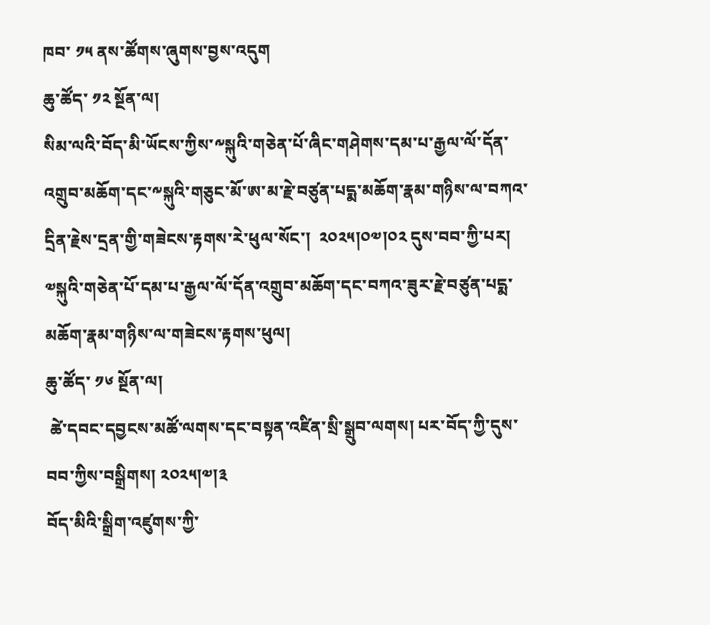ཁབ་ ༡༥ ནས་ཚོགས་ཞུགས་བྱས་འདུག
ཆུ་ཚོད་ ༡༢ སྔོན་ལ།
སིམ་ལའི་བོད་མི་ཡོངས་ཀྱིས་༸སྐུའི་གཅེན་པོ་ཞིང་གཤེགས་དམ་པ་རྒྱལ་ལོ་དོན་འགྲུབ་མཆོག་དང་༸སྐུའི་གཅུང་མོ་ཨ་མ་རྗེ་བཙུན་པདྨ་མཆོག་རྣམ་གཉིས་ལ་བཀའ་དྲིན་རྗེས་དྲན་གྱི་གཟེངས་རྟགས་རེ་ཕུལ་སོང་།  ༢༠༢༥།༠༧།༠༢ དུས་བབ་ཀྱི་པར།
༧སྐུའི་གཅེན་པོ་དམ་པ་རྒྱལ་ལོ་དོན་འགྲུབ་མཆོག་དང་བཀའ་ཟུར་རྗེ་བཙུན་པདྨ་མཆོག་རྣམ་གཉིས་ལ་གཟེངས་རྟགས་ཕུལ།
ཆུ་ཚོད་ ༡༦ སྔོན་ལ།
 ཚེ་དབང་དབྱངས་མཚོ་ལགས་དང་བསྟན་འཛིན་སྲི་སྒྲུབ་ལགས། པར་བོད་ཀྱི་དུས་བབ་ཀྱིས་བསྒྲིགས། ༢༠༢༥།༧།༣
བོད་མིའི་སྒྲིག་འཛུགས་ཀྱི་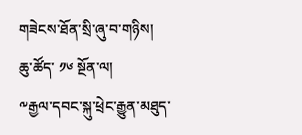གཟེངས་ཐོན་སྲི་ཞུ་བ་གཉིས།
ཆུ་ཚོད་ ༡༦ སྔོན་ལ།
༸རྒྱལ་དབང་སྐུ་ཕྲེང་རྒྱུན་མཐུད་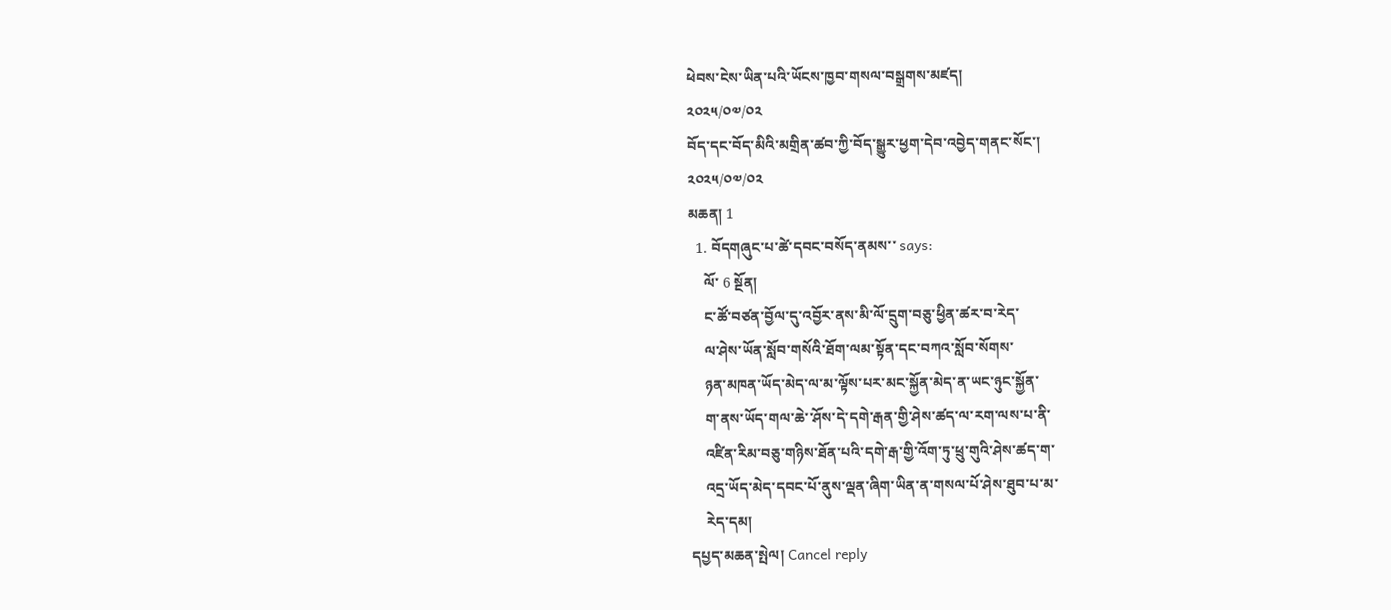ཕེབས་ངེས་ཡིན་པའི་ཡོངས་ཁྱབ་གསལ་བསྒྲགས་མཛད།
༢༠༢༥/༠༧/༠༢
བོད་དང་བོད་མིའི་མགྲིན་ཚབ་ཀྱི་བོད་སྒྱུར་ཕྱག་དེབ་འབྱེད་གནང་སོང་།
༢༠༢༥/༠༧/༠༢
མཆན། 1
  1. བོདགཞུང་པ་ཚེ་དབང་བསོད་ནམས་་ says:
    ལོ་ 6 སྔོན།
    ང་ཚོ་བཙན་བྱོལ་དུ་འབྱོར་ནས་མི་ལོ་དྲུག་བཅུ་ཕྱིན་ཚར་བ་རེད་
    ལ་ཤེས་ཡོན་སློབ་གསོའི་ཐོག་ལམ་སྟོན་དང་བཀའ་སློབ་སོགས་
    ཉན་མཁན་ཡོད་མེད་ལ་མ་ལྟོས་པར་མང་སྐྱོན་མེད་ན་ཡང་ཉུང་སྐྱོན་
    ག་ནས་ཡོད་གལ་ཆེ་་ཤོས་དེ་དགེ་རྒན་གྱི་ཤེས་ཚད་ལ་རག་ལས་པ་ནི་
    འཛིན་རིམ་བཅུ་གཉིས་ཐོན་པའི་དགེ་རྒ་གྱི་འོག་ཏུ་ཕྲུ་གུའི་ཤེས་ཚད་ག་
    འདྲ་ཡོད་མེད་དབང་པོ་ནུས་ལྡན་ཞིག་ཡིན་ན་གསལ་པོ་ཤེས་ཐུབ་པ་མ་
    རེད་དམ།
དཔྱད་མཆན་སྤེལ། Cancel reply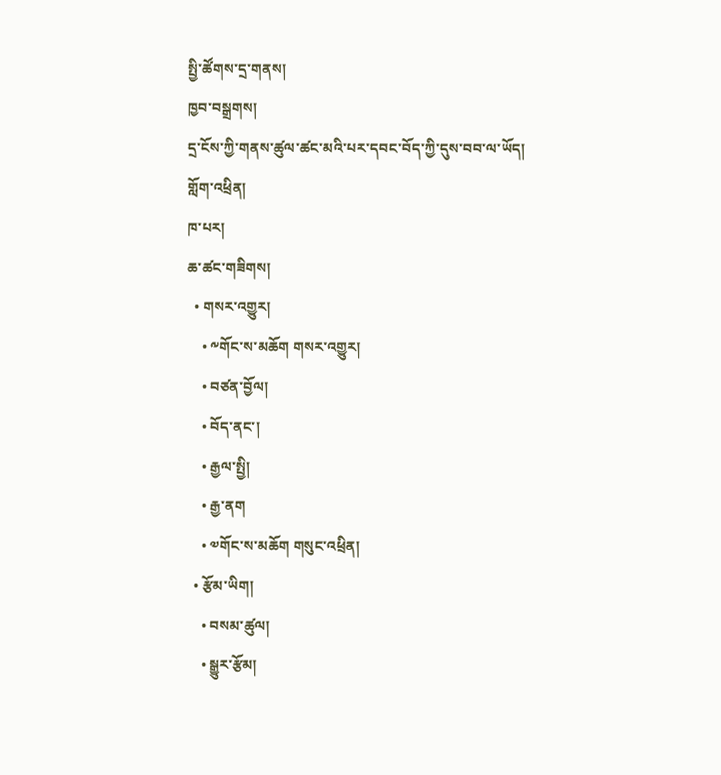སྤྱི་ཚོགས་དྲ་གནས།
ཁྱབ་བསྒྲགས།
དྲ་ངོས་ཀྱི་གནས་ཚུལ་ཚང་མའི་པར་དབང་བོད་ཀྱི་དུས་བབ་ལ་ཡོད།
གློག་འཕྲིན།
ཁ་པར།
ཆ་ཚང་གཟིགས།
  • གསར་འགྱུར།
    • ༸གོང་ས་མཆོག གསར་འགྱུར།
    • བཙན་བྱོལ།
    • བོད་ནང་།
    • རྒྱལ་སྤྱི།
    • རྒྱ་ནག
    • ༧གོང་ས་མཆོག གསུང་འཕྲིན།
  • རྩོམ་ཡིག།
    • བསམ་ཚུལ།
    • སྒྱུར་རྩོམ།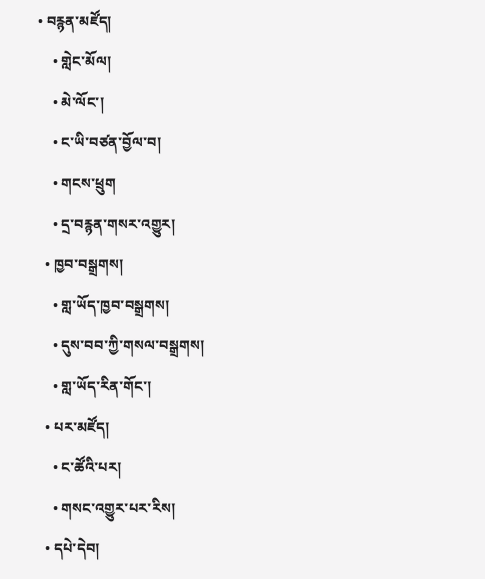• བརྙན་མཛོད།
    • གླེང་མོལ།
    • མེ་ལོང་།
    • ང་ཡི་བཙན་བྱོལ་བ།
    • གངས་ཕྲུག
    • དྲ་བརྙན་གསར་འགྱུར།
  • ཁྱབ་བསྒྲགས།
    • གླ་ཡོད་ཁྱབ་བསྒྲགས།
    • དུས་བབ་ཀྱི་གསལ་བསྒྲགས།
    • གླ་ཡོད་རིན་གོང་།
  • པར་མཛོད།
    • ང་ཚོའི་པར།
    • གསང་འགྱུར་པར་རིས།
  • དཔེ་དེབ།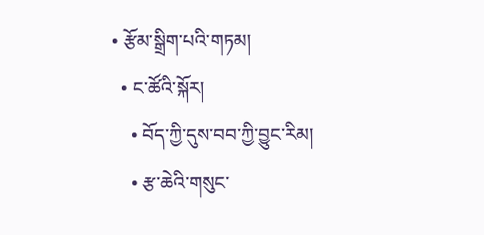• རྩོམ་སྒྲིག་པའི་གཏམ།
  • ང་ཚོའི་སྐོར།
    • བོད་ཀྱི་དུས་བབ་ཀྱི་བྱུང་རིམ།
    • རྩ་ཆེའི་གསུང་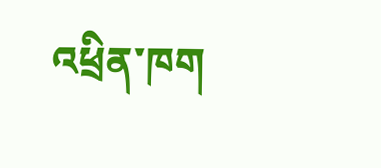འཕྲིན་ཁག